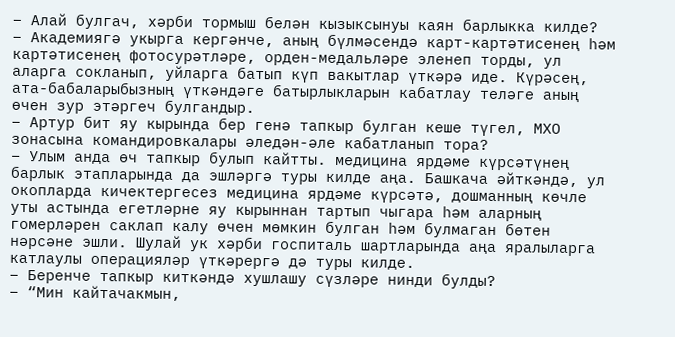– Алай булгач, хәрби тормыш белән кызыксынуы каян барлыкка килде?
– Академиягә укырга кергәнче, аның бүлмәсендә карт-картәтисенең һәм картәтисенең фотосурәтләре, орден-медальләре эленеп торды, ул аларга сокланып, уйларга батып күп вакытлар үткәрә иде. Күрәсең, ата-бабаларыбызның үткәндәге батырлыкларын кабатлау теләге аның өчен зур этәргеч булгандыр.
– Артур бит яу кырында бер генә тапкыр булган кеше түгел, МХО зонасына командировкалары әледән-әле кабатланып тора?
– Улым анда өч тапкыр булып кайтты. медицина ярдәме күрсәтүнең барлык этапларында да эшләргә туры килде аңа. Башкача әйткәндә, ул окопларда кичектергесез медицина ярдәме күрсәтә, дошманның көчле уты астында егетләрне яу кырыннан тартып чыгара һәм аларның гомерләрен саклап калу өчен мөмкин булган һәм булмаган бөтен нәрсәне эшли. Шулай ук хәрби госпиталь шартларында аңа яралыларга катлаулы операцияләр үткәрергә дә туры килде.
– Беренче тапкыр киткәндә хушлашу сүзләре нинди булды?
– “Мин кайтачакмын,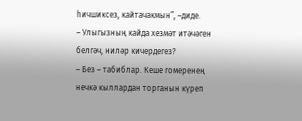һичшиксез, кайтачакмын”, –диде.
– Улыгызның кайда хезмәт итәчәген белгәч, ниләр кичердегез?
– Без – табиблар. Кеше гомеренең нечкә кыллардан торганын күреп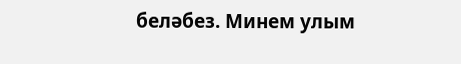беләбез. Минем улым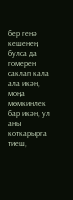бер генә кешенең булса да гомерен саклап кала ала икән, моңа мөмкинлек бар икән, ул аны коткарырга тиеш,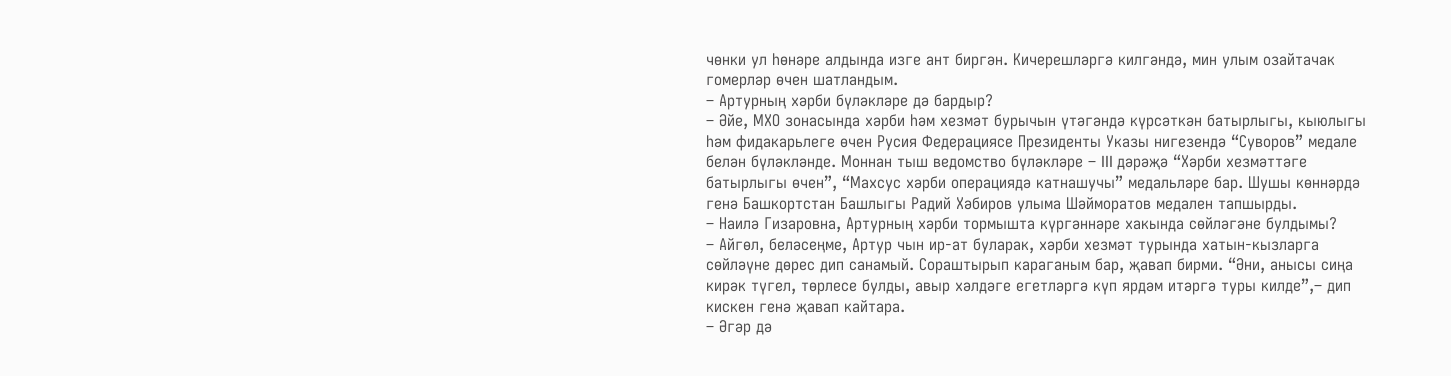чөнки ул һөнәре алдында изге ант биргән. Кичерешләргә килгәндә, мин улым озайтачак гомерләр өчен шатландым.
– Артурның хәрби бүләкләре дә бардыр?
– Әйе, МХО зонасында хәрби һәм хезмәт бурычын үтәгәндә күрсәткән батырлыгы, кыюлыгы һәм фидакарьлеге өчен Русия Федерациясе Президенты Указы нигезендә “Суворов” медале белән бүләкләнде. Моннан тыш ведомство бүләкләре – III дәрәҗә “Хәрби хезмәттәге батырлыгы өчен”, “Махсус хәрби операциядә катнашучы” медальләре бар. Шушы көннәрдә генә Башкортстан Башлыгы Радий Хәбиров улыма Шәйморатов медален тапшырды.
– Наилә Гизаровна, Артурның хәрби тормышта күргәннәре хакында сөйләгәне булдымы?
– Айгөл, беләсеңме, Артур чын ир-ат буларак, хәрби хезмәт турында хатын-кызларга сөйләүне дөрес дип санамый. Сораштырып караганым бар, җавап бирми. “Әни, анысы сиңа кирәк түгел, төрлесе булды, авыр хәлдәге егетләргә күп ярдәм итәргә туры килде”,– дип кискен генә җавап кайтара.
– Әгәр дә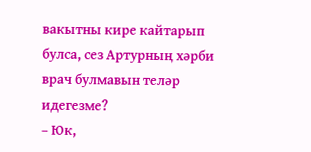вакытны кире кайтарып булса, сез Артурның хәрби врач булмавын теләр идегезме?
– Юк,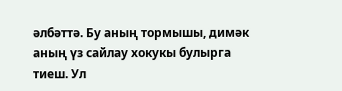әлбәттә. Бу аның тормышы, димәк аның үз сайлау хокукы булырга тиеш. Ул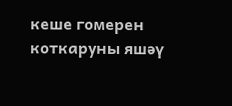кеше гомерен коткаруны яшәү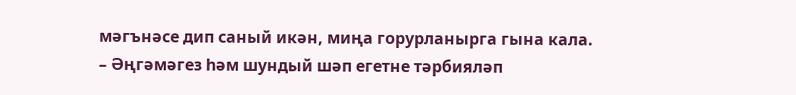мәгънәсе дип саный икән, миңа горурланырга гына кала.
– Әңгәмәгез һәм шундый шәп егетне тәрбияләп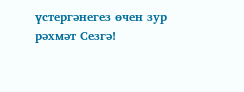үстергәнегез өчен зур рәхмәт Сезгә!